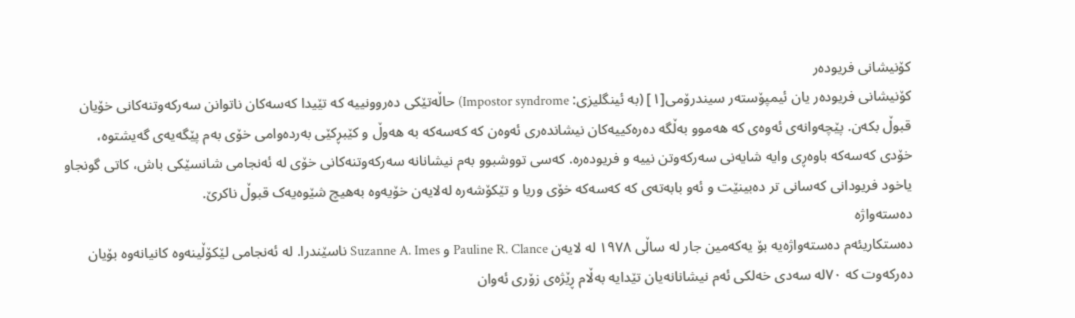کۆنیشانی فریودەر
کۆنیشانی فریودەر یان ئیمپۆستەر سیندرۆمی[١] (بە ئینگلیزی: Impostor syndrome) حاڵەتێکی دەروونییە کە تێیدا کەسەکان ناتوانن سەرکەوتنەکانی خۆیان قبوڵ بکەن. پێچەوانەی ئەوەی کە ھەموو بەڵگە دەرەکییەکان نیشاندەری ئەوەن کە کەسەکە بە ھەوڵ و کێبڕکێی بەردەوامی خۆی بەم پێگەیەی گەیشتوە، خۆدی کەسەکە باوەڕی وایە شایەنی سەرکەوتن نییە و فریودەرە. کەسی تووشبوو بەم نیشانانە سەرکەوتنەکانی خۆی لە ئەنجامی شانسێکی باش، کاتی گونجاو یاخود فریودانی کەسانی تر دەبینێت و ئەو بابەتەی کە کەسەکە خۆی وریا و تێکۆشەرە لەلایەن خۆیەوە بەھیچ شێوەیەک قبوڵ ناکرێ.
دەستەواژە
دەستکاریئەم دەستەواژەیە بۆ یەکەمین جار لە ساڵی ١٩٧٨ لە لایەن Pauline R. Clance و Suzanne A. Imes ناسێندرا. لە ئەنجامی لێکۆڵینەوە کانیانەوە بۆیان دەرکەوت کە ٧٠لە سەدی خەلکی ئەم نیشانانەیان تێدایە بەڵام ڕێژەی زۆری ئەوان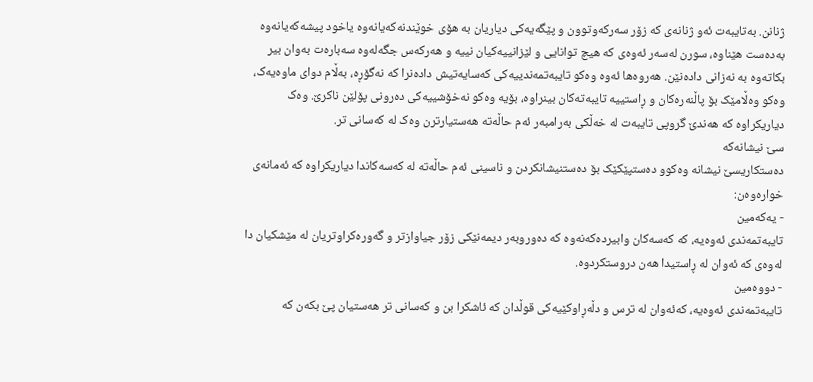ژنانن. بەتایبەت ئەو ژنانەی کە زۆر سەرکەوتوون و پێگەیەکی دیاریان بە ھۆی خوێندنەکەیانەوە یاخود پیشەکەیانەوە بەدەست ھێناوە، سورن لەسەر ئەوەی کە ھیچ توانایی و لێزانییەکیان نییە و ھەرکەس جگەلەوە سەبارەت بەوان بیر بکاتەوە بە نەزانی دادەنێن. ھەروەھا ئەوە وەکو تایبەتمەندییەکی کەسایەتیش دادەنرا کە نەگۆڕە، بەڵام دوای ماوەیەک، وەکو وەڵامێک بۆ پاڵنەرەکان و ڕاستییە تایبەتەکان بینراوە، بۆیە وەکو نەخۆشییەکی دەرونی پۆلێن ناکرێ. وەک دیاریکراوە کە ھەندێ گروپی تایبەت لە خەڵکی بەرامبەر ئەم حاڵەتە ھەستیارترن وەک لە کەسانی تر.
سێ نیشانەکە
دەستکاریسێ نیشانە وەکوو دەستپێکێک بۆ دەستنیشانکردن و ناسینی ئەم حاڵەتە لە کەسەکاندا دیاریکراوە کە ئەمانەی خوارەوەن:
- یەکەمین
تایبەتمەندی ئەوەیە، کە کەسەکان وابیردەکەنەوە کە دەوروبەر دیمەنێکی زۆر جیاوازتر و گەورەکراوتریان لە مێشکیان دا لەوەی کە ئەوان لە ڕاستیدا ھەن دروستکردوە.
- دووەمین
تایبەتمەندی ئەوەیە، کەئەوان لە ترس و دڵەڕاوکێیەکی قوڵدان کە ئاشکرا بن و کەسانی تر ھەستیان پێ بکەن کە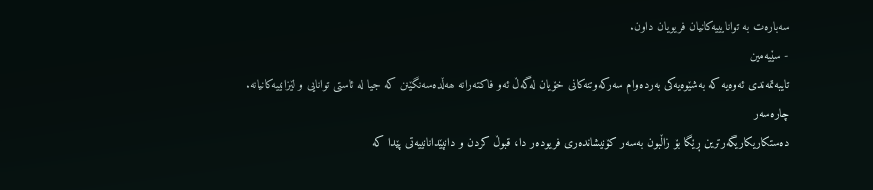سەبارەت بە توانایییەکانیان فریویان داون.
- سێیەمین
تایبەتمەندی ئەوەیە کە بەشێوەیەکی بەردەوام سەرکەوتنەکانی خۆیان لەگەڵ ئەو فاکتەرانە ھەڵدەسەنگێنن کە جیا لە ئاستی توانایی و لێزانییەکانیانە.
چارەسەر
دەستکاریکاریگەرترین ڕێگا بۆ زاڵبون بەسەر کۆنیشاندەری فریودەر دا، قبوڵ کردن و دانپێدانانییەتی پێدا کە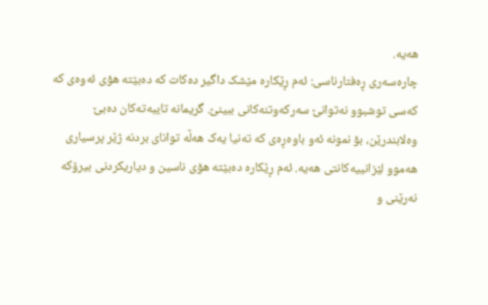ھەیە.
چارەسەری ڕەفتارناسی: ئەم ڕێکارە مێشک داگیر دەکات کە دەبێتە ھۆی ئەوەی کە کەسی توشبوو نەتوانێ سەرکەوتنەکانی ببینێ. گریمانە تایبەتەکان دەبێ وەلابندرێن، بۆ نمونە ئەو باوەڕەی کە تەنیا یەک ھەڵە توانای بردنە ژێر پرسیاری ھەموو لێزانییەکانتی ھەیە. ئەم ڕێکارە دەبێتە ھۆی ناسین و دیاریکردنی بیرۆکە نەرێنی و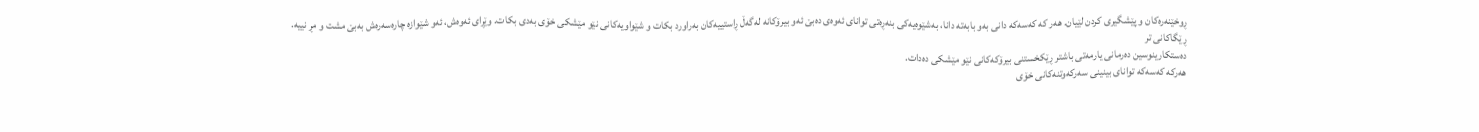ڕوخێنەرەکان و پێشگیری کردن لێیان. ھەر کە کەسەکە دانی بەو بابەتە دانا، بەشێوەیەکی بنەڕەتی توانای ئەوەی دەبێ ئەو بیرۆکانە لەگەڵ ڕاستییەکان بەراورد بکات و شێواویەکانی نێو مێشکی خۆی بەدی بکات. وێڕای ئەوەش، ئەو شێوازە چارەسەرەش بەبێ مشت و مڕ نییە.
ڕێگاکانی تر
دەستکارینوسین دەرمانی یارمەتی باشتر ڕێکخستنی بیرۆکەکانی نێو مێشکی دەدات.
ھەرکە کەسەکە توانای بینینی سەرکەوتنەکانی خۆی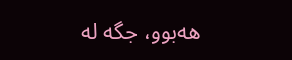ھەبوو، جگە لە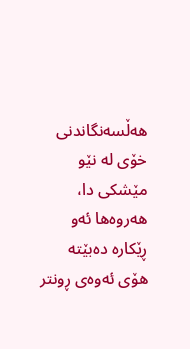ھەڵسەنگاندنی خۆی لە نێو مێشکی دا، ھەروەھا ئەو ڕێکارە دەبێتە ھۆی ئەوەی ڕونتر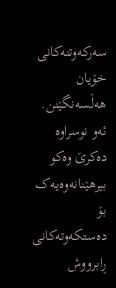سەرکەوتنەکانی خۆیان ھەڵسەنگێنن.
ئەو نوسراوە دەکرێ وەکو بیرھێنانەوەیەک بۆ دەستکەوتەکانی ڕابرووش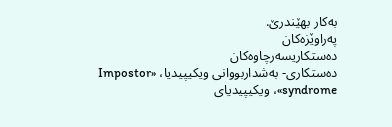بەکار بھێندرێ.
پەراوێزەکان
دەستکاریسەرچاوەکان
دەستکاری- بەشداربووانی ویکیپیدیا، «Impostor syndrome»، ویکیپیدیای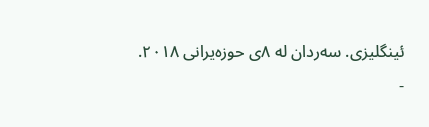ئینگلیزی. سەردان لە ٨ی حوزەیرانی ٢٠١٨.
-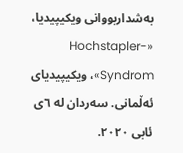بەشداربووانی ویکیپیدیا، «Hochstapler-Syndrom»، ویکیپیدیای ئەڵمانی. سەردان لە ٦ی ئابی ٢٠٢٠.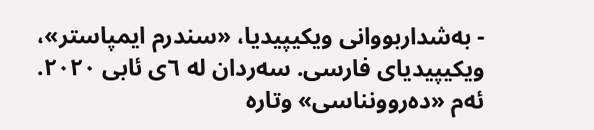- بەشداربووانی ویکیپیدیا، «سندرم ایمپاستر»، ویکیپیدیای فارسی. سەردان لە ٦ی ئابی ٢٠٢٠.
ئەم «دەروونناسی» وتارە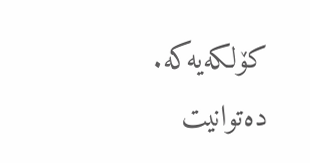کۆلکەیەکە. دەتوانیت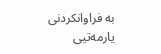بە فراوانکردنی یارمەتیی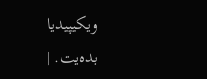ویکیپیدیا بدەیت. |